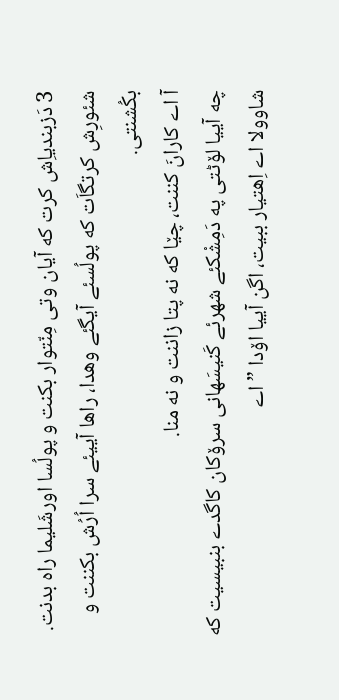3 دَزبندیاِش کرت که آیان وتی مِنّتوار بکنت و پولُسا اورشَلیما راه بدنت. شئورِش کرتگاَت که پولُسئے آیگئے وهدا، راها آییئے سرا اُرُش بکننت و بکُشنتی.
آ اے کارانَ کننت، چێا که نه پتا زاننت و نه منا.
چه آییا لۆٹتی په دَمِشْکئے شهرئے کَنیسَهانی سرۆکان کاگدے بنبیسیت که شاوولا اے اِهتیار ببیت، اگن آییا اۆدا ”اے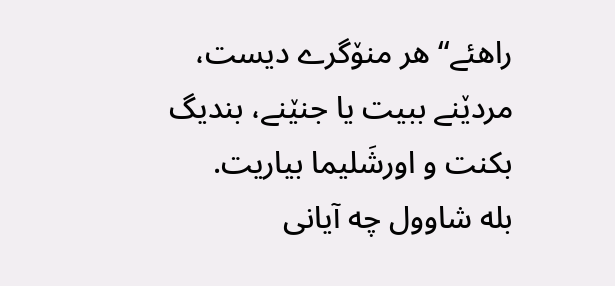راهئے“ هر منۆگرے دیست، مردێنے ببیت یا جنێنے، بندیگ بکنت و اورشَلیما بیاریت.
بله شاوول چه آیانی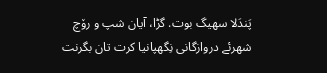پَندَلا سهیگ بوت. گڑا، آیان شپ و رۆچ شهرئے دروازگانی نِگهپانیا کرت تان بگرنت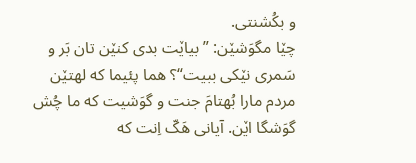و بکُشنتی.
چێا مگوَشێن: ”بیاێت بدی کنێن تان بَر و سَمری نێکی ببیت“؟ هما پئیما که لهتێن مردم مارا بُهتامَ جنت و گوَشیت که ما چُش گوَشگا اێن. آیانی هَکّ اِنت که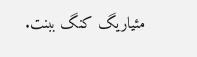مئیاریگ کنگ ببنت.